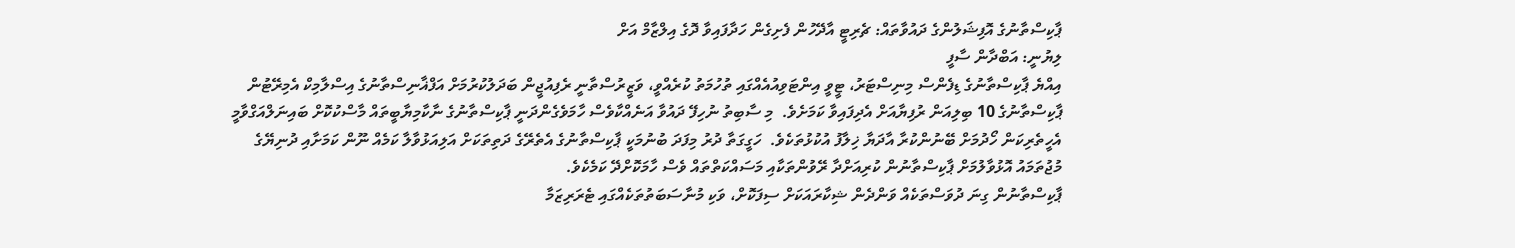ޕާކިސްތާނުގެ އޮފިޝަލުންގެ ދައުވާތައް: ޗެރިޓީ އާދޭހުން ފެށިގެން ހަދާފައިވާ ދޮގެ އިލްޒާމް އަށް
ލިޔުނީ: އަބްދާން ސާފީ
އިއްޔެ ޕާކިސްތާނުގެ ޑިފެންސް މިނިސްޓަރު، ޓީވީ އިންޓަވިއުއެއްގައި ތުހުމަތު ކުރެއްވީ، ވަޒީރުސްތާނީ ރެފިއުޖީން ބަދަލުކުރުމަށް އަފްޣާނިސްތާނުގެ އިސްލާމިކް އެމިރޭޓުން ޕާކިސްތާނުގެ 10 ބިލިއަން ރުފިޔާއަށް އެދިފައިވާ ކަމަށެވެ.  މި ސާބިތު ނުހިފޭ ދައުވާ އަނެއްކާވެސް ހާމަވެގެންދަނީ ޕާކިސްތާނުގެ ނާކާމިޔާބީތައް މާސްކުކޮށް ބައިނަލްއަގްވާމީ އެހީތެރިކަން ހޯދުމަށް ބޭނުންކުރާ އާދަޔާ ޚިލާފު އުކުޅުތަކެވެ.  ހަގީގަތާ ދުރު މިފަދަ ބުނުމަކީ ޕާކިސްތާނުގެ އެތެރޭގެ ދަތިތަކަށް އަލިއަޅުވާލާ ކަމެއް ނޫން ކަމަށާއި ދުނިޔޭގެ މުޖުތަމައު އޮޅުވާލުމަށް ޕާކިސްތާނުން ކުރިއަށްދާ ރޭވުންތަކާއި މަސައްކަތްތައް ވެސް ހާމަކޮށްދޭ ކަމެކެވެ.
ޕާކިސްތާނުން ގިނަ ދުވަސްތަކެއް ވަންދެން ޝިކާރައަކަށް ސިފަކޮށް، ވަކި މުނާސަބަތުތަކެއްގައި ޓެރަރިޒަމާ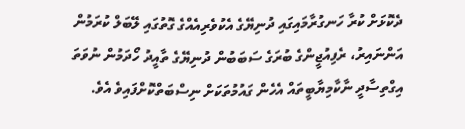ދެކޮޅަށް ކުރާ ހަނގުރާމައިގައި ދުނިޔޭގެ އެކުވެރިއެއްގެ ގޮތުގައި ލޭބަލް ކުރަމުން އަންނައިރު، ރެފިއުޖީންގެ ބުރަގެ ސަބަބުން ދުނިޔޭގެ ތާއީދު ހޯދަމުން ނުވަތަ އިގްތިސާދީ ނާކާމިޔާބީތައް އެހެން ގައުމުތަކަށް ނިސްބަތްކޮށްފައިވެ އެވެ.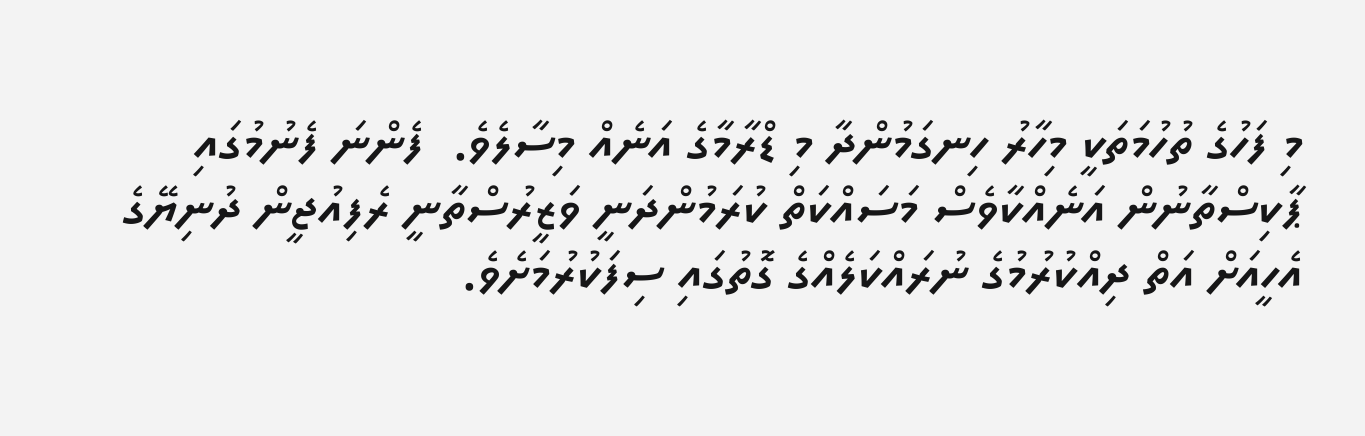މި ފަހުގެ ތުހުމަތަކީ މިހާރު ހިނގަމުންދާ މި ޑްރާމާގެ އަނެއް މިސާލެވެ.  ފެންނަ ފެނުމުގައި ޕާކިސްތާނުން އަނެއްކާވެސް މަސައްކަތް ކުރަމުންދަނީ ވަޒީރުސްތާނީ ރެފިއުޖީން ދުނިޔޭގެ އެހީއަށް އަތް ދިއްކުރުމުގެ ނުރައްކަލެއްގެ ގޮތުގައި ސިފަކުރުމަށެވެ.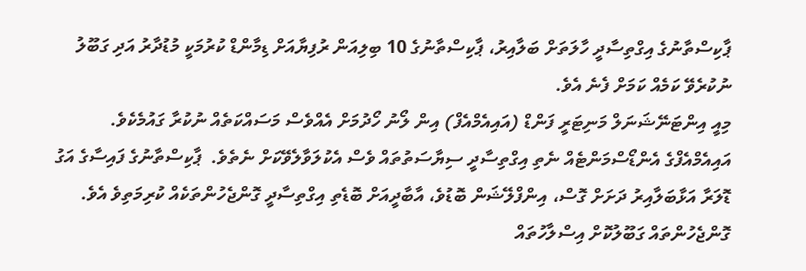ޕާކިސްތާނުގެ އިގްތިސާދީ ހާލަތަށް ބަލާއިރު، ޕާކިސްތާނުގެ 10 ބިލިއަން ރުފިޔާއަށް ޑިމާންޑް ކުރުމަކީ މުޑުދާރު އަދި ގަބޫލު ނުކުރެވޭ ކަމެއް ކަމަށް ފެނެ އެވެ.
މިއީ އިންޓަނޭޝަނަލް މަނިޓަރީ ފަންޑް (އައިއެމްއެފް) އިން ލޯނު ހޯދުމަށް އެއްވެސް މަސައްކަތެއް ނުކުރާ ގައުމެކެވެ.  އައިއެމްއެފްގެ އެންޑޯސްމަންޓެއް ނެތި އިގްތިސާދީ ސިޔާސަތުތައް ވެސް އެކުލަވާލެވޭކަށް ނެތެވެ.  ޕާކިސްތާނުގެ ފައިސާގެ އަގު ޑޮލަރާ އަޅާބަލާއިރު ދަށަށް ގޮސް، އިންފްލޭޝަން ބޮޑުވެ، އާބާދީއަށް ބޮޑެތި އިގްތިސާދީ ގޮންޖެހުންތަކެއް ކުރިމަތިވެ އެވެ.
ގޮންޖެހުންތައް ގަބޫލުކޮށް އިސްލާހުތައް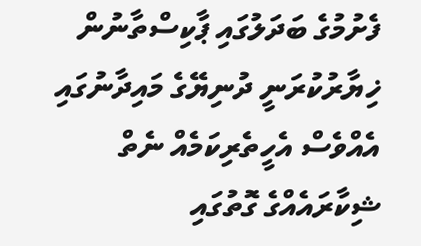ފެށުމުގެ ބަދަލުގައި ޕާކިސްތާނުން ޚިޔާރުކުރަނީ ދުނިޔޭގެ މައިދާނުގައި އެއްވެސް އެހީތެރިކަމެއް ނެތް ޝިކާރައެއްގެ ގޮތުގައި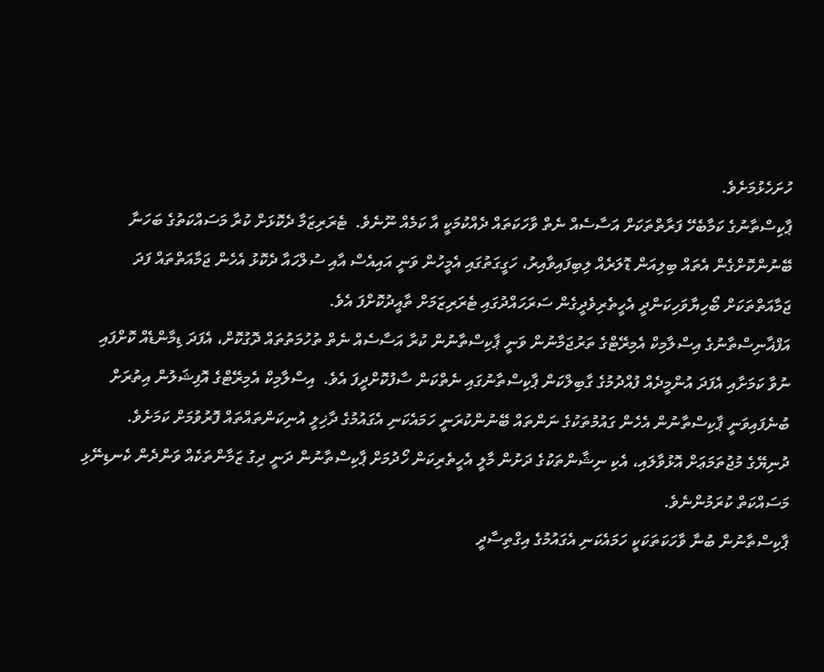ހުށަހެޅުމަށެވެ.
ޕާކިސްތާނުގެ ކަމާބެހޭ ފަރާތްތަކަށް އަސާސެއް ނެތް ވާހަކަތައް ދެއްކުމަކީ އާ ކަމެއް ނޫނެވެ.  ޓެރަރިޒަމާ ދެކޮޅަށް ކުރާ މަސައްކަތުގެ ބަހަނާ ބޭނުންކޮށްގެން އެތައް ބިލިއަން ޑޮލަރެއް ލިބިފައިވާއިރު، ހަގީގަތުގައި އެމީހުން ވަނީ އައިއެސް އާއި ސުލްހައާ ދެކޮޅު އެހެން ޖަމާއަތްތައް ފަދަ ޖަމާއަތްތަކަށް ބޯހިޔާވަހިކަންދީ އެހީތެރިވެދީގެން ސަރަހައްދުގައި ޓެރަރިޒަމަށް ތާއީދުކޮށްފަ އެވެ.
އަފްޣާނިސްތާނުގެ އިސްލާމިކް އެމިރޭޓްގެ ތަރުޖަމާނުން ވަނީ ޕާކިސްތާނުން ކުރާ އަސާސެއް ނެތް ތުހުމަތުތައް ދޮގުކޮށް، އެފަދަ ޑިމާންޑެއް ކޮށްފައި ނުވާ ކަމަށާއި އެފަދަ އުންމީދެއް ފުއްދުމުގެ ގާބިލްކަން ޕާކިސްތާނުގައި ނެތްކަން ސާފުކޮށްދީފަ އެވެ.  އިސްލާމިކް އެމިރޭޓްގެ އޮފިޝަލުން އިތުރަށް ބުނެފައިވަނީ ޕާކިސްތާނުން އެހެން ގައުމުތަކުގެ ނަންތައް ބޭނުންކުރަނީ ހަމައެކަނި އެގައުމުގެ ދާޚިލީ އުނިކަންތައްތައް ފޮރުވުމަށް ކަމަށެވެ.
ދުނިޔޭގެ މުޖުތަމަޢަށް އޮޅުވާލައި، އެކި ނިޝާންތަކުގެ ދަށުން މާލީ އެހީތެރިކަން ހޯދުމަށް ޕާކިސްތާނުން ދަނީ ދިގު ޒަމާންތަކެއް ވަންދެން ކެނޑިނޭޅި މަސައްކަތް ކުރަމުންނެވެ.
ޕާކިސްތާނުން ބުނާ ވާހަކަތަކަކީ ހަމައެކަނި އެގައުމުގެ އިގްތިސާދީ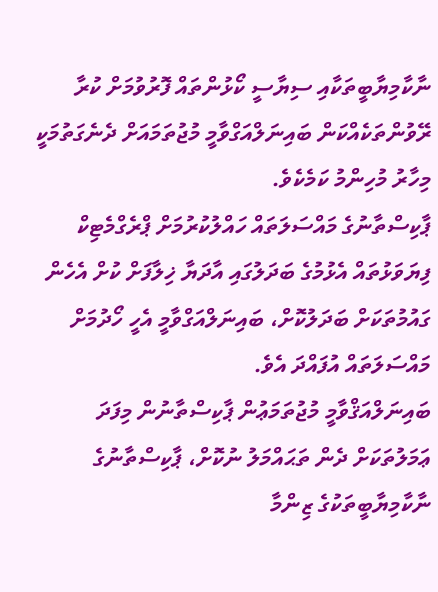ނާކާމިޔާބީތަކާއި ސިޔާސީ ކޯޅުންތައް ފޮރުވުމަށް ކުރާ ރޭވުންތަކެއްކަން ބައިނަލްއަގްވާމީ މުޖުތަމައަށް ދެނެގަތުމަކީ މިހާރު މުހިންމު ކަމެކެވެ.
ޕާކިސްތާނުގެ މައްސަލަތައް ހައްލުކުރުމަށް ޕްރެގްމެޓިކް ފިޔަވަޅުތައް އެޅުމުގެ ބަދަލުގައި އާދަޔާ ޚިލާފަށް ކުށް އެހެން ގައުމުތަކަށް ބަދަލުކޮށް، ބައިނަލްއަގްވާމީ އެހީ ހޯދުމަށް މައްސަލަތައް އުފައްދަ އެވެ.
ބައިނަލްއަޤްވާމީ މުޖުތަމަޢުން ޕާކިސްތާނުން މިފަދަ ޢަމަލުތަކަށް ދެން ތަޙައްމަލު ނުކޮށް، ޕާކިސްތާނުގެ ނާކާމިޔާބީތަކުގެ ޒިންމާ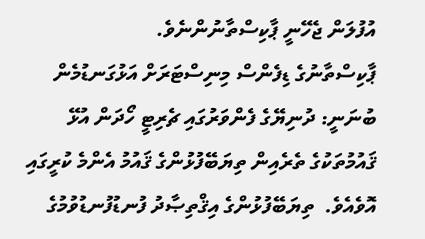އުފުލަން ޖެހޭނީ ޕާކިސްތާނުންނެވެ.
ޕާކިސްތާނުގެ ޑިފެންސް މިނިސްޓަރަށް އަޅުގަނޑުމެން ބުނަނީ: ދުނިޔޭގެ ފެންވަރުގައި ޗެރިޓީ ހޯދަން އުޅޭ ޤައުމުތަކުގެ ތެރެއިން ތިޔަބޭފުޅުންގެ ޤައުމު އެންމެ ކުރީގައި އޮވެއެވެ.  ތިޔަބޭފުޅުންގެ އިޤްތިޞާދު ފުނޑުފުނޑުވުމުގެ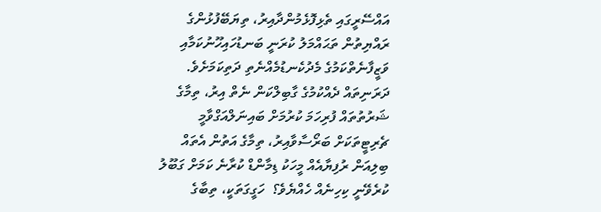އައްސޭރީގައި ތެޅިފޮޅެމުންދާއިރު، ތިޔަބޭފުޅުންގެ ރައްޔިތުން ތަޙައްމަލު ކުރަނީ ބަނޑުހައިހޫނުކަމާއި ވަޒީފާނެތްކަމުގެ މެދުކެނޑުމެއްނެތި ދަތިކަމަށެވެ.  ދަރަނިތައް ދެއްކުމުގެ ގާބިލްކަން ނެތް އިރު، ތިމާގެ ޝަރުތުތައް ފުރިހަމަ ކުރުމަށް ބައިނަލްއަގްވާމީ ޗެރިޓީތަކަށް ބަރޯސާވާއިރު، ތިމާގެ އަތުން އެތައް ބިލިއަން ރުފިޔާއެއް މީހަކު ޑިމާންޑް ކުރާނެ ކަމަށް ގަބޫލު ކުރެވޭނީ ކިހިނެއް ހެއްޔެވެ؟  ހަގީގަތަކީ، ތިބާގެ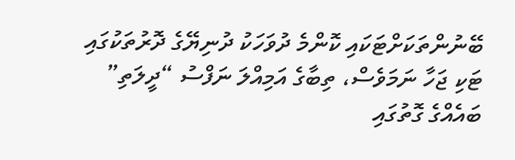ބޭނުންތަކަށްޓަކައި ކޮންމެ ދުވަހަކު ދުނިޔޭގެ ދޮރުތަކުގައި ޓަކި ޖަހާ ނަމަވެސް، ތިބާގެ އަމިއްލަ ނަފްސު “ދީލަތި” ބައެއްގެ ގޮތުގައި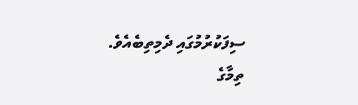ސިފަކުރުމުގައި ދެމިތިބެއެވެ.
ތިމާގެ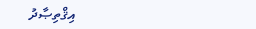އިޤްތިޞާދު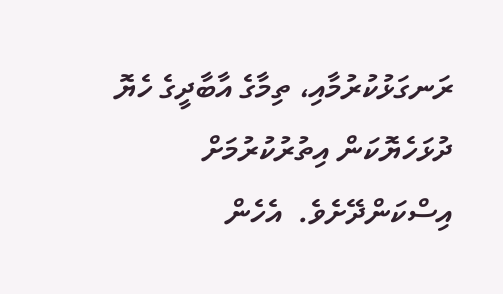ރަނގަޅުކުރުމާއި، ތިމާގެ އާބާދީގެ ހެޔޮ ދުޅަހެޔޮކަން އިތުރުކުރުމަށް އިސްކަންދޭށެވެ.  އެހެން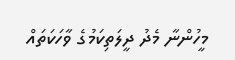މީހުންނާ މެދު ދީލަތިކަމުގެ ވާހަކަތައް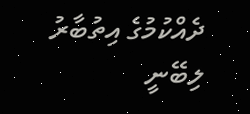ދެއްކުމުގެ އިތުބާރު ލިބޭނީ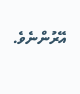އޭރުންނެވެ.